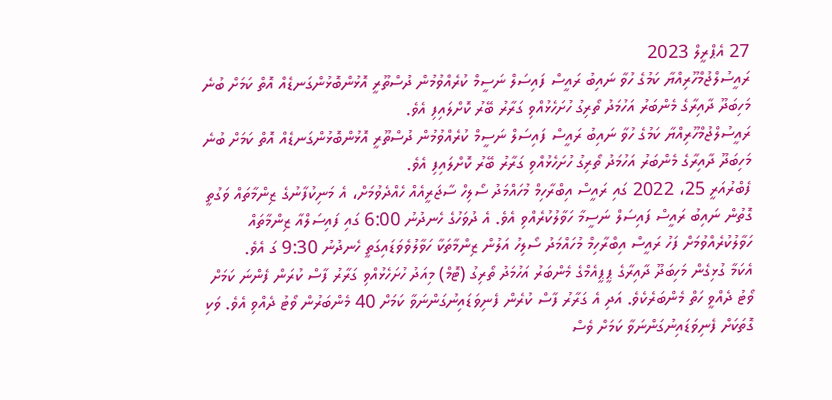27 އެޕްރީލް 2023
ރައީސުލްޖުމްހޫރިއްޔާ ކަމުގެ ހުވާ ނައިބު ރައީސް ފައިސަލް ނަސީމް ކުރެއްވުމުން ދުސްތޫރީ އޮޅުންބޮޅުންގަނޑެއް އޮތް ކަމަށް ބުނެ މަހިބަދޫ ދާއިރާގެ މެންބަރު އަހުމަދު ތޯރިގު ހުށަހެޅުއްވި ގަރާރު ބޭރު ކޮށްލައިފި އެވެ.
ރައީސުލްޖުމްހޫރިއްޔާ ކަމުގެ ހުވާ ނައިބު ރައީސް ފައިސަލް ނަސީމް ކުރެއްވުމުން ދުސްތޫރީ އޮޅުންބޮޅުންގަނޑެއް އޮތް ކަމަށް ބުނެ މަހިބަދޫ ދާއިރާގެ މެންބަރު އަހުމަދު ތޯރިގު ހުށަހެޅުއްވި ގަރާރު ބޭރު ކޮށްލައިފި އެވެ.
ފެބްރުއަރީ 25، 2022 ގައި ރައީސް އިބްރާހިމް މުހައްމަދު ސޯލިހް ސާޖަރީއެއް ހެއްދެވުމަށް، އެ މަނިކުފާނުގެ ޒިންމާތައް ވަގުތީ ގޮތުން ނައިބު ރައީސް ފައިސަލް ނަސީމާ ހަވާލުކުރެއްވި އެވެ. އެ ދުވަހުގެ ހެނދުނު 6:00 ގައި ފައިސަލްއާ ޒިންމާތައް ހަވާލުކުރެއްވުމަށް ފަހު ރައީސް އިބްރާހިމް މުހައްމަދު ސޯލިހު އަލުން ޒިންމާތަކާ ހަވާލުވެވަޑައިގަތީ ހެނދުނު 9:30 ގަ އެވެ.
އެކަމާ ގުޅިގެން މަހިބަދޫ ދާއިރާގެ ޕީޕީއެމްގެ މެންބަރު އަހުމަދު ތޯރިގު (ޓޮމް) މިއަދު ހުށަހެޅުއްވި ގަރާރު ފާސް ކުރަން ފެންނަ ކަމަށް ވޯޓު ދެއްވީ ހަތް މެންބަރެކެވެ. އަދި އެ ގަރާރު ފާސް ކުރެން ފެނިވަޑައިނުގަންނަވާ ކަމަށް 40 މެންބަރުން ވޯޓު ދެއްވި އެވެ. ވަކި ގޮތަކަށް ފެނިވަޑައިނުގަންނަވާ ކަމަށް ވެސް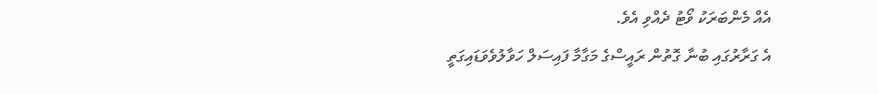އެއް މެންބަރަކު ވޯޓު ދެއްވި އެވެ.
އެ ގަރާރުގައި ބުނާ ގޮތުން ރައީސްގެ މަގާމާ ފައިސަލް ހަވާލުވެވަޑައިގަތީ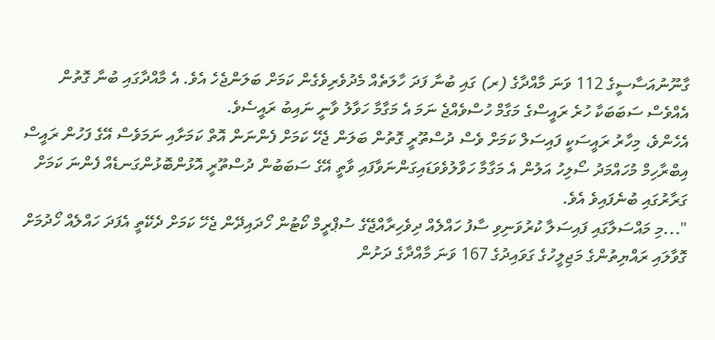ގާނޫނުއަސާސީގެ 112 ވަނަ މާއްދާގެ (ރ) ގައި ބުނާ ފަދަ ހާލަތެއް މެދުވެރިވެގެން ކަމަށް ބަލަންޖެހެ އެވެ. އެ މާއްދާގައި ބުނާ ގޮތުން އެއްވެސް ސަބަބަކާ ހުރެ ރައީސްގެ މަގާމް ހުސްވެއްޖެ ނަމަ އެ މަގާމާ ހަވާލު ވާނީ ނައިބު ރައީސެވެ.
އެހެންވެ، މިހާރު ރައީސަކީ ފައިސަލް ކަމަށް ވެސް ދުސްތޫރީ ގޮތުން ބަލަން ޖެހޭ ކަމަށް ފެންނަން އޮތް ކަމަށާއި ނަމަވެސް އޭގެ ފަހުން ރައީސް އިބްރާހިމް މުހައްމަދު ސޯލިހު އަލުން އެ މަގާމާ ހަވާލުވެވަޑައިގަންނަވާފައި ވާތީ އޭގެ ސަބަބުން ދުސްތޫރީ އޮޅުންބޮޅުންގަނޑެއް ފެންނަ ކަމަށް ގަރާރުގައި ބުނެފައިވެ އެވެ.
"...މި މައްސަލާގައި ފައިސަލާ ކުރުވަނިވި ސާފު ހައްލެއް ދިވެހިރާއްޖޭގެ ސުޕްރީމް ކޯޓުން ހޯދައިދޭން ޖެހޭ ކަމަށް ދެކޭތީ އެފަދަ ހައްލެއް ހޯދުމަށް ގޮވާލައި ރައްޔިތުންގެ މަޖިލީހުގެ ގަވައިދުގެ 167 ވަނަ މާއްދާގެ ދަށުން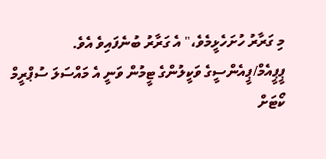މި ގަރާރު ހުށަހެޅީމެވެ،" އެ ގަރާރު ބުނެފައިވެ އެވެ.
ޕީޕީއެމް/ޕީއެންސީގެ ވަކީލުންގެ ޓީމުން ވަނީ އެ މައްސަލަ ސުޕްރީމް ކޯޓަށް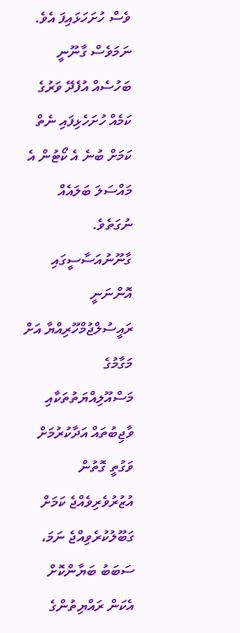ވެސް ހުށަހަޅައިފަ އެވެ. ނަމަވެސް ގާނޫނީ ބަހުސެއް އުފެދޭ ވަރުގެ ކަމެއް ހުށަހެޅިފައި ނެތް ކަމަށް ބުނެ އެ ކޯޓުން އެ މައްސަލަ ބަލައެއް ނުގަތެވެ.
ގާނޫނުއަސާސީގައި އޮންނަނީ ރައީސުލްޖުމްހޫރިއްޔާ އަށް މަގާމުގެ މަސްއޫލިއްޔަތުތަކާއި ވާޖިބުތައް އަދާކުރުމަށް ވަގުތީ ގޮތުން އުޒުރުވެރިވެއްޖެ ކަމަށް ގަބޫލުކުރެވިއްޖެ ނަމަ، ސަބަބު ބަޔާންކޮށް އެކަން ރައްޔިތުންގެ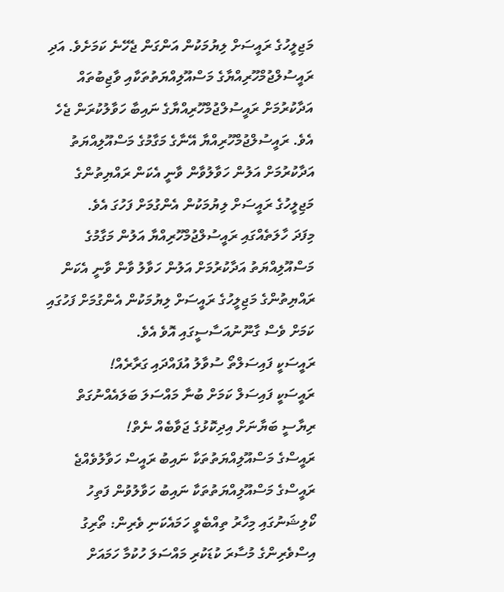މަޖިލީހުގެ ރައީސަށް ލިޔުމަކުން އަންގަން ޖެހޭނެ ކަމަށެވެ. އަދި ރައީސުލްޖުމްހޫރިއްޔާގެ މަސްއޫލިއްޔަތުތަކާއި ވާޖިބުތައް އަދާކުރުމަށް ރައީސުލްޖުމްހޫރިއްޔާގެ ނައިބާ ހަވާލުކުރަން ޖެހެ އެވެ. ރައީސުލްޖުމްހޫރިއްޔާ އޭނާގެ މަގާމުގެ މަސްއޫލިއްޔަތު އަދާކުރުމަށް އަލުން ހަވާލުވާން ވާނީ އެކަން ރައްޔިތުންގެ މަޖިލީހުގެ ރައީސަށް ލިޔުމަކުން އެންގުމަށް ފަހުގަ އެވެ.
މިފަދަ ހާލަތެއްގައި ރައީސުލްޖުމްހޫރިއްޔާ އަލުން މަގާމުގެ މަސްއޫލިއްޔަތު އަދާކުރުމަށް އަލުން ހަވާލު ވާން ވާނީ އެކަން ރައްޔިތުންގެ މަޖިލީހުގެ ރައީސަށް ލިޔުމަކުން އެންގުމަށް ފަހުގައި ކަމަށް ވެސް ގާނޫނުއަސާސީގައި އޮވެ އެވެ.
ރައީސަކީ ފައިސަލްތޯ ސުވާލު އުފައްދައި ގަރާރެއް!
ރައީސަކީ ފައިސަލް ކަމަށް ބުނާ މައްސަލަ ބަލައެއްނުގަތް
ރިޔާސީ ބަޔާނަށް އިދިކޮޅުގެ ޖަވާބެއް ނެތް!
ރައީސްގެ މަސްއޫލިއްޔަތުތަކާ ނައިބު ރައީސް ހަވާލުވެއްޖެ
ރައީސްގެ މަސްއޫލިއްޔަތުތަކާ ނައިބު ހަވާލުވުން ފަތިހު
ކޯލިޝަނުގައި މިހާރު ތިއްބެވީ ހަމައެކަނި ވެރިން: ތޯރިގު
އިސްވެރިންގެ މުސާރަ ކުޑަކުރި މައްސަލަ ހުކުމާ ހަމައަށް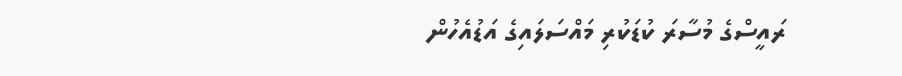ރައީސްގެ މުސާރަ ކުޑަކުރި މައްސަލައިގެ އަޑުއެހުން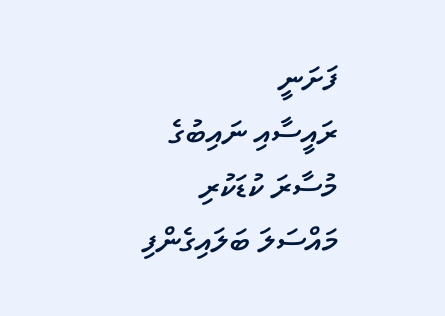ފަށަނީ
ރައީސާއި ނައިބުގެ މުސާރަ ކުޑަކުރި މައްސަލަ ބަލައިގެންފި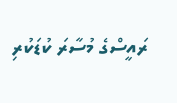ރައީސްގެ މުސާރަ ކުޑަކުރި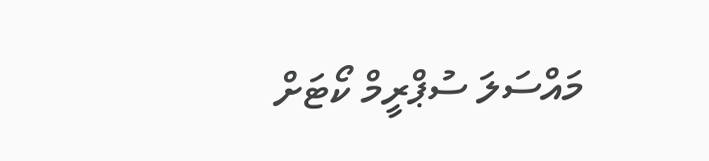މައްސަލަ ސުޕްރީމް ކޯޓަށް